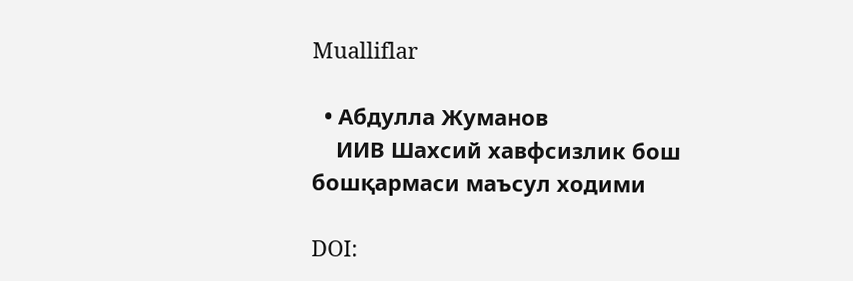Mualliflar

  • Абдулла Жуманов
    ИИВ Шахсий хавфсизлик бош бошқармаси маъсул ходими

DOI: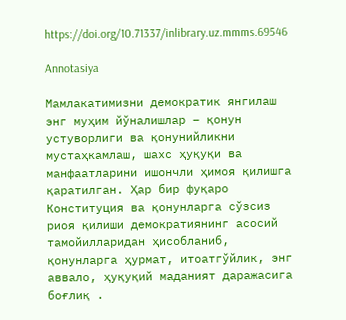https://doi.org/10.71337/inlibrary.uz.mmms.69546

Annotasiya

Мамлакатимизни демократик янгилаш энг муҳим йўналишлар – қонун устуворлиги ва қонунийликни мустаҳкамлаш, шахс ҳуқуқи ва манфаатларини ишончли ҳимоя қилишга қаратилган. Ҳар бир фуқаро Конституция ва қонунларга сўзсиз риоя қилиши демократиянинг асосий тамойилларидан ҳисобланиб, қонунларга ҳурмат, итоатгўйлик, энг аввало, ҳуқуқий маданият даражасига боғлиқ .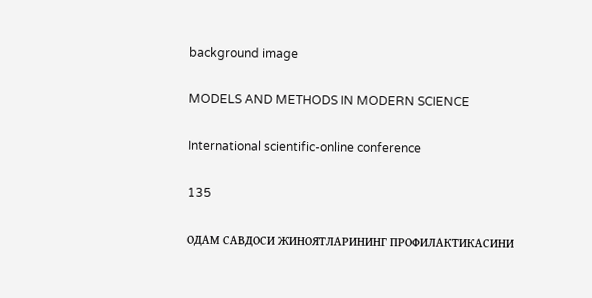background image

MODELS AND METHODS IN MODERN SCIENCE

International scientific-online conference

135

ОДАМ САВДОСИ ЖИНОЯТЛАРИНИНГ ПРОФИЛАКТИКАСИНИ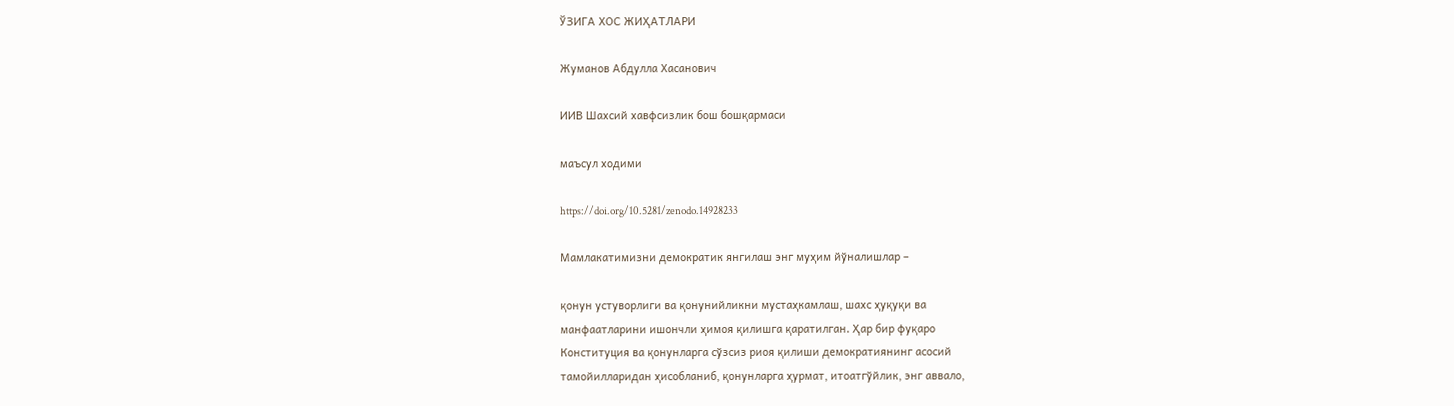ЎЗИГА ХОС ЖИҲАТЛАРИ

Жуманов Абдулла Хасанович

ИИВ Шахсий хавфсизлик бош бошқармаси

маъсул ходими

https://doi.org/10.5281/zenodo.14928233

Мамлакатимизни демократик янгилаш энг муҳим йўналишлар –

қонун устуворлиги ва қонунийликни мустаҳкамлаш, шахс ҳуқуқи ва
манфаатларини ишончли ҳимоя қилишга қаратилган. Ҳар бир фуқаро
Конституция ва қонунларга сўзсиз риоя қилиши демократиянинг асосий
тамойилларидан ҳисобланиб, қонунларга ҳурмат, итоатгўйлик, энг аввало,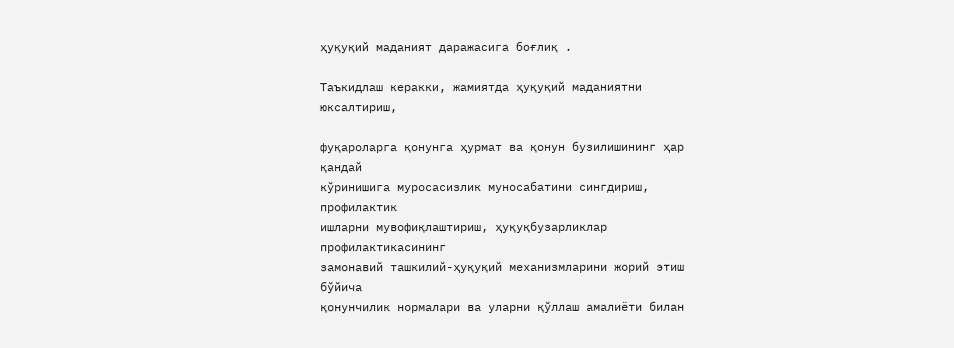ҳуқуқий маданият даражасига боғлиқ .

Таъкидлаш керакки, жамиятда ҳуқуқий маданиятни юксалтириш,

фуқароларга қонунга ҳурмат ва қонун бузилишининг ҳар қандай
кўринишига муросасизлик муносабатини сингдириш, профилактик
ишларни мувофиқлаштириш, ҳуқуқбузарликлар профилактикасининг
замонавий ташкилий-ҳуқуқий механизмларини жорий этиш бўйича
қонунчилик нормалари ва уларни қўллаш амалиёти билан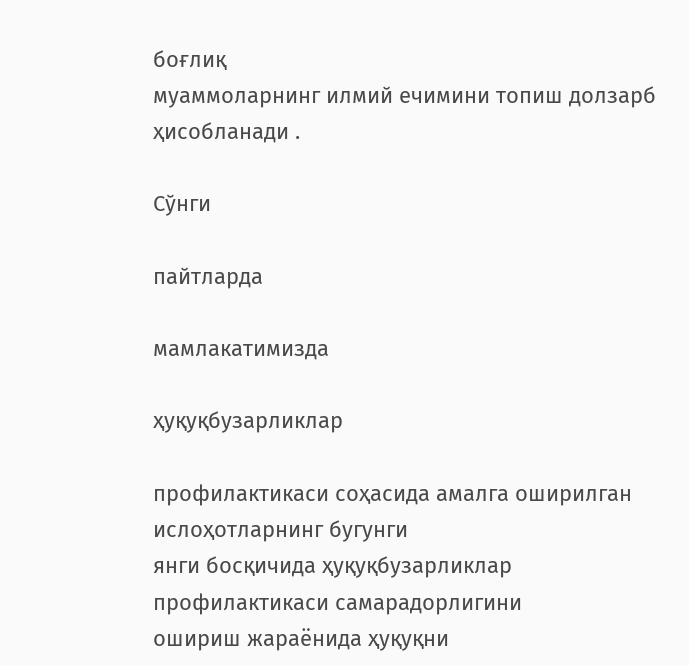боғлиқ
муаммоларнинг илмий ечимини топиш долзарб ҳисобланади .

Сўнги

пайтларда

мамлакатимизда

ҳуқуқбузарликлар

профилактикаси соҳасида амалга оширилган ислоҳотларнинг бугунги
янги босқичида ҳуқуқбузарликлар профилактикаси самарадорлигини
ошириш жараёнида ҳуқуқни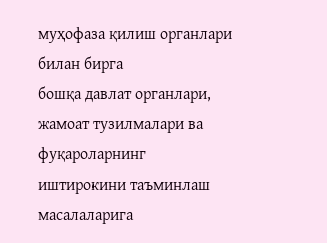муҳофаза қилиш органлари билан бирга
бошқа давлат органлари, жамоат тузилмалари ва фуқароларнинг
иштирокини таъминлаш масалаларига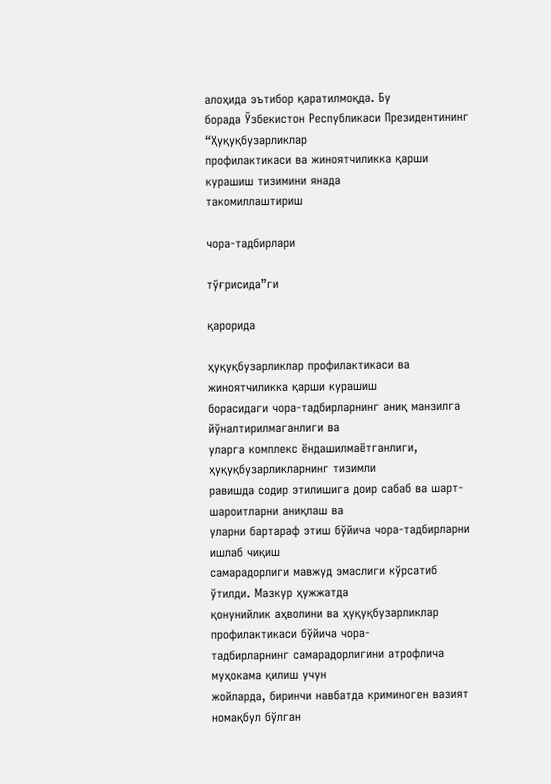алоҳида эътибор қаратилмоқда. Бу
борада Ўзбекистон Республикаси Президентининг “Ҳуқуқбузарликлар
профилактикаси ва жиноятчиликка қарши курашиш тизимини янада
такомиллаштириш

чора-тадбирлари

тўғрисида”ги

қарорида

ҳуқуқбузарликлар профилактикаси ва жиноятчиликка қарши курашиш
борасидаги чора-тадбирларнинг аниқ манзилга йўналтирилмаганлиги ва
уларга комплекс ёндашилмаётганлиги, ҳуқуқбузарликларнинг тизимли
равишда содир этилишига доир сабаб ва шарт-шароитларни аниқлаш ва
уларни бартараф этиш бўйича чора-тадбирларни ишлаб чиқиш
самарадорлиги мавжуд эмаслиги кўрсатиб ўтилди. Мазкур ҳужжатда
қонунийлик аҳволини ва ҳуқуқбузарликлар профилактикаси бўйича чора-
тадбирларнинг самарадорлигини атрофлича муҳокама қилиш учун
жойларда, биринчи навбатда криминоген вазият номақбул бўлган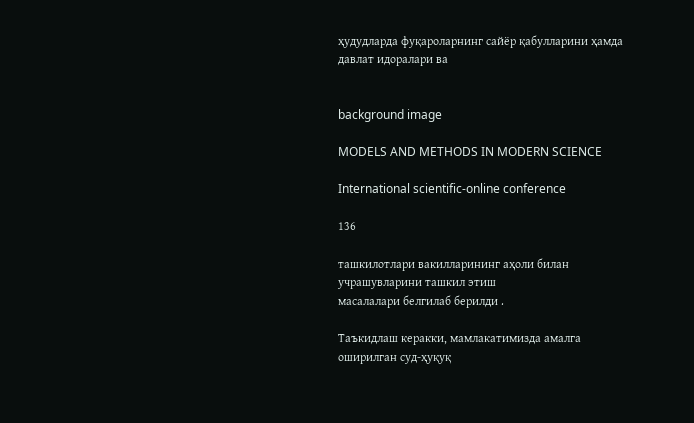ҳудудларда фуқароларнинг сайёр қабулларини ҳамда давлат идоралари ва


background image

MODELS AND METHODS IN MODERN SCIENCE

International scientific-online conference

136

ташкилотлари вакилларининг аҳоли билан учрашувларини ташкил этиш
масалалари белгилаб берилди .

Таъкидлаш керакки, мамлакатимизда амалга оширилган суд-ҳуқуқ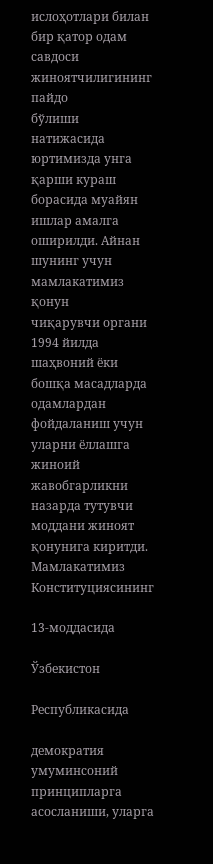ислоҳотлари билан бир қатор одам савдоси жиноятчилигининг пайдо
бўлиши натижасида юртимизда унга қарши кураш борасида муайян
ишлар амалга оширилди. Айнан шунинг учун мамлакатимиз қонун
чиқарувчи органи 1994 йилда шаҳвоний ёки бошқа масадларда
одамлардан фойдаланиш учун уларни ёллашга жиноий жавобгарликни
назарда тутувчи моддани жиноят қонунига киритди. Мамлакатимиз
Конституциясининг

13-моддасида

Ўзбекистон

Республикасида

демократия умуминсоний принципларга асосланиши, уларга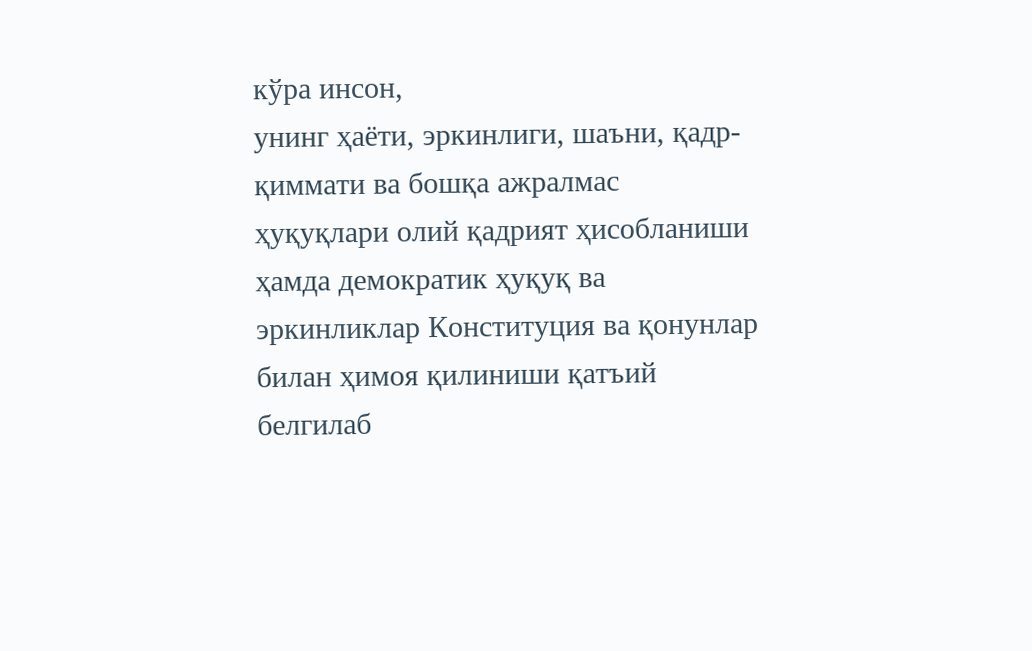кўра инсон,
унинг ҳаёти, эркинлиги, шаъни, қадр-қиммати ва бошқа ажралмас
ҳуқуқлари олий қадрият ҳисобланиши ҳамда демократик ҳуқуқ ва
эркинликлар Конституция ва қонунлар билан ҳимоя қилиниши қатъий
белгилаб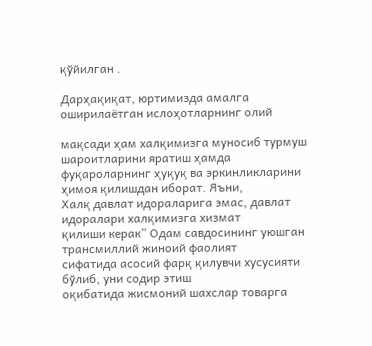қўйилган .

Дарҳақиқат, юртимизда амалга оширилаётган ислоҳотларнинг олий

мақсади ҳам халқимизга муносиб турмуш шароитларини яратиш ҳамда
фуқароларнинг ҳуқуқ ва эркинликларини ҳимоя қилишдан иборат. Яъни,
Халқ давлат идораларига эмас, давлат идоралари халқимизга хизмат
қилиши керак” Одам савдосининг уюшган трансмиллий жиноий фаолият
сифатида асосий фарқ қилувчи хусусияти бўлиб, уни содир этиш
оқибатида жисмоний шахслар товарга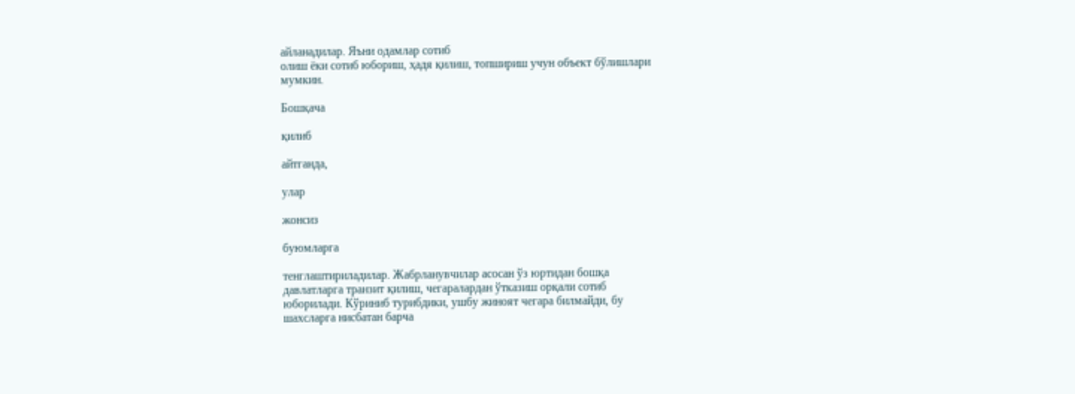айланадилар. Яъни одамлар сотиб
олиш ёки сотиб юбориш, ҳадя қилиш, топшириш учун объект бўлишлари
мумкин.

Бошқача

қилиб

айтганда,

улар

жонсиз

буюмларга

тенглаштириладилар. Жабрланувчилар асосан ўз юртидан бошқа
давлатларга транзит қилиш, чегаралардан ўтказиш орқали сотиб
юборилади. Кўриниб турибдики, ушбу жиноят чегара билмайди, бу
шахсларга нисбатан барча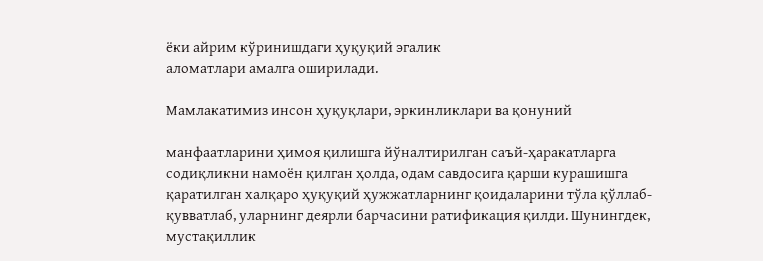ёки айрим кўринишдаги ҳуқуқий эгалик
аломатлари амалга оширилади.

Мамлакатимиз инсон ҳуқуқлари, эркинликлари ва қонуний

манфаатларини ҳимоя қилишга йўналтирилган саъй-ҳаракатларга
содиқликни намоён қилган ҳолда, одам савдосига қарши курашишга
қаратилган халқаро ҳуқуқий ҳужжатларнинг қоидаларини тўла қўллаб-
қувватлаб, уларнинг деярли барчасини ратификaция қилди. Шунингдек,
мустақиллик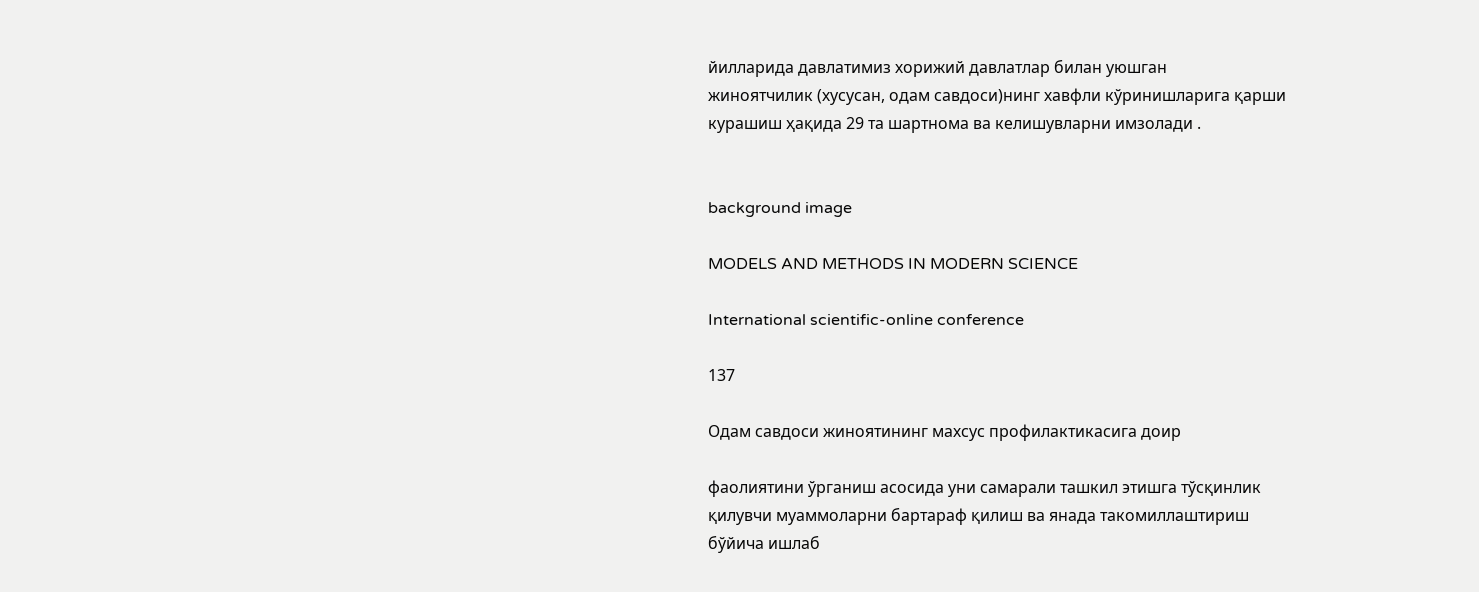йилларида давлатимиз хорижий давлатлар билан уюшган
жиноятчилик (хусусан, одам савдоси)нинг хавфли кўринишларига қарши
курашиш ҳақида 29 та шартнома ва келишувларни имзолади .


background image

MODELS AND METHODS IN MODERN SCIENCE

International scientific-online conference

137

Одам савдоси жиноятининг махсус профилактикасига доир

фаолиятини ўрганиш асосида уни самарали ташкил этишга тўсқинлик
қилувчи муаммоларни бартараф қилиш ва янада такомиллаштириш
бўйича ишлаб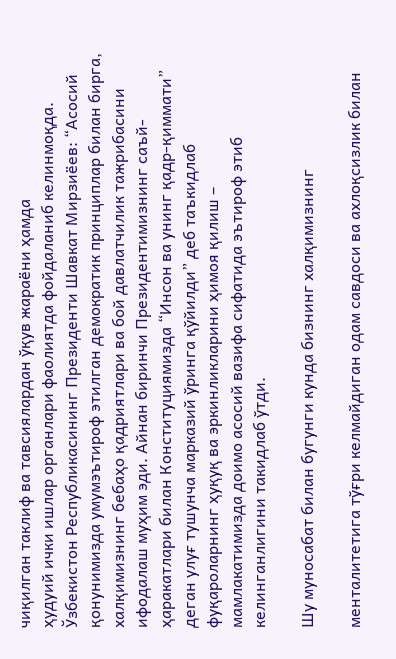чиқилган таклиф ва тавсиялардан ўқув жараёни ҳамда
ҳудуий ички ишлар органлари фаолиятда фойдаланиб келинмоқда.
Ўзбекистон Республикасининг Президенти Шавкат Мирзиёев: “Асосий
қонунимизда умумэътироф этилган демократик принциплар билан бирга,
халқимизнинг бебаҳо қадриятлари ва бой давлатчилик тажрибасини
ифодалаш муҳим эди. Айнан биринчи Президентимизнинг саъй-
ҳаракатлари билан Конституциямизда “Инсон ва унинг қадр-қиммати”
деган улуғ тушунча марказий ўринга қўйилди” деб таъкидлаб
фуқароларнинг ҳуқуқ ва эркинликларини ҳимоя қилиш –
мамлакатимизда доимо асосий вазифа сифатида эътироф этиб
келинганлигини такидлаб ўтди.

Шу муносабат билан бугунги кунда бизнинг халқимизнинг

менталитетига тўғри келмайдиган одам савдоси ва ахлоқсизлик билан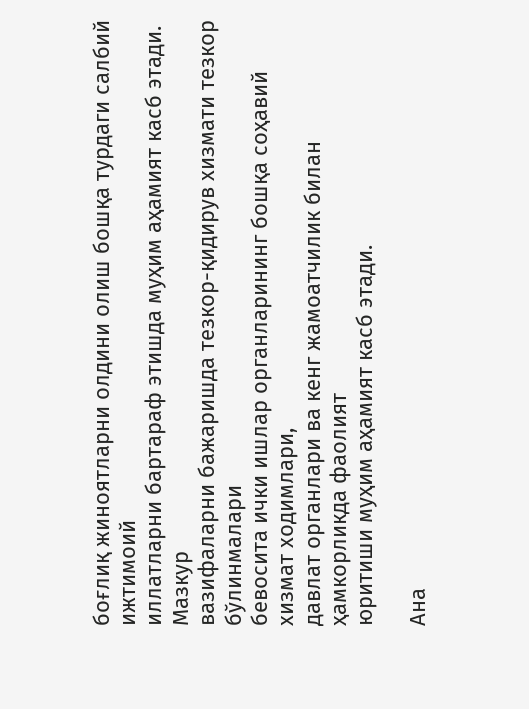боғлиқ жиноятларни олдини олиш бошқа турдаги салбий ижтимоий
иллатларни бартараф этишда муҳим аҳамият касб этади. Мазкур
вазифаларни бажаришда тезкор-қидирув хизмати тезкор бўлинмалари
бевосита ички ишлар органларининг бошқа соҳавий хизмат ходимлари,
давлат органлари ва кенг жамоатчилик билан ҳамкорликда фаолият
юритиши муҳим аҳамият касб этади.

Ана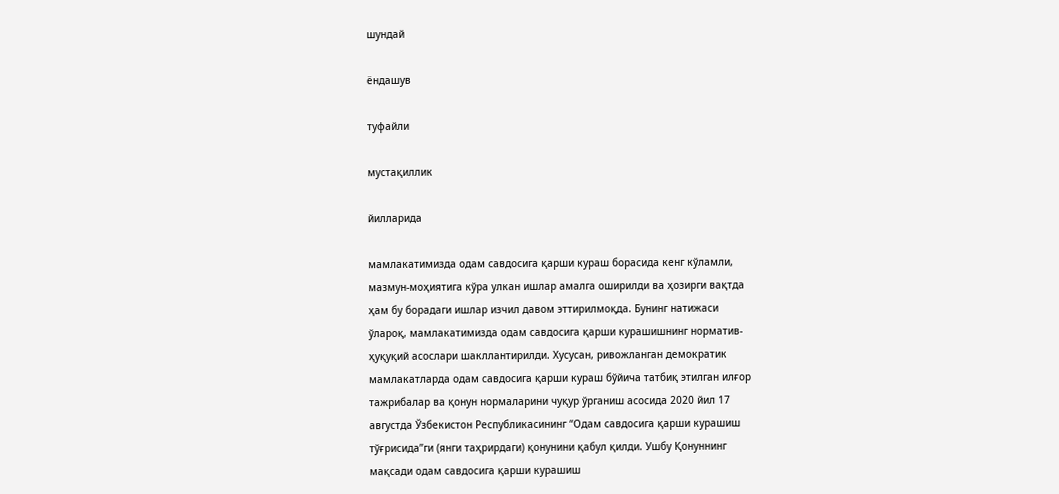шундай

ёндашув

туфайли

мустақиллик

йилларида

мамлакатимизда одам савдосига қарши кураш борасида кенг кўламли,
мазмун-моҳиятига кўра улкан ишлар амалга оширилди ва ҳозирги вақтда
ҳам бу борадаги ишлар изчил давом эттирилмоқда. Бунинг натижаси
ўлароқ, мамлакатимизда одам савдосига қарши курашишнинг норматив-
ҳуқуқий асослари шакллантирилди. Хусусан, ривожланган демократик
мамлакатларда одам савдосига қарши кураш бўйича татбиқ этилган илғор
тажрибалар ва қонун нормаларини чуқур ўрганиш асосида 2020 йил 17
августда Ўзбекистон Республикасининг “Одам савдосига қарши курашиш
тўғрисида”ги (янги таҳрирдаги) қонунини қабул қилди. Ушбу Қонуннинг
мақсади одам савдосига қарши курашиш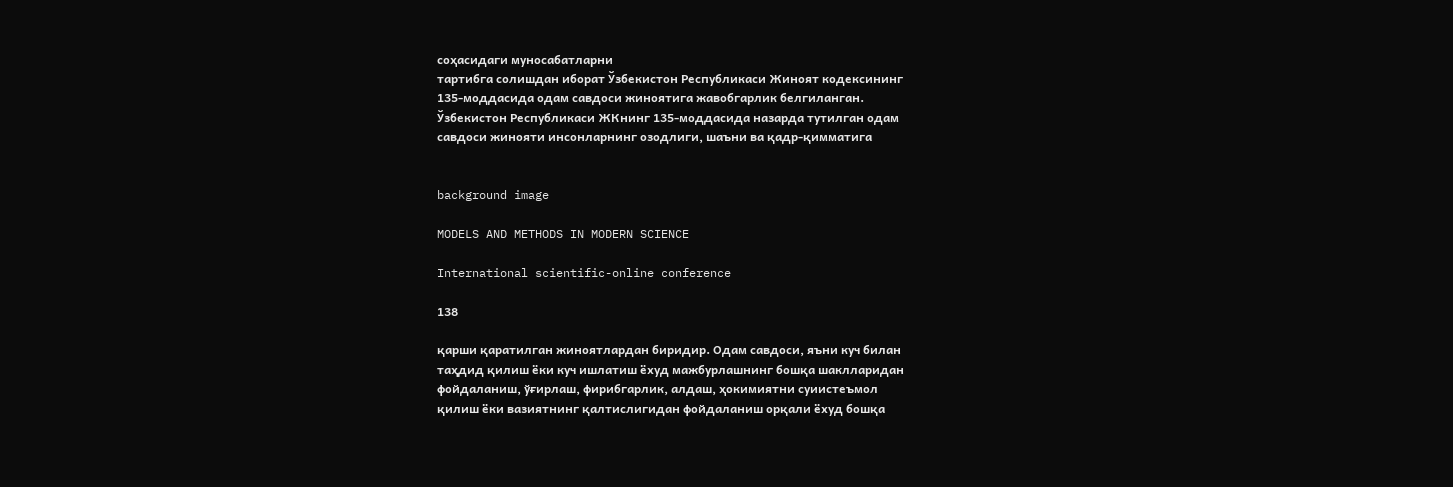соҳасидаги муносабатларни
тартибга солишдан иборат Ўзбекистон Республикаси Жиноят кодексининг
135-моддасида одам савдоси жиноятига жавобгарлик белгиланган.
Ўзбекистон Республикаси ЖКнинг 135-моддасида назарда тутилган одам
савдоси жинояти инсонларнинг озодлиги, шаъни ва қадр-қимматига


background image

MODELS AND METHODS IN MODERN SCIENCE

International scientific-online conference

138

қарши қаратилган жиноятлардан биридир. Одам савдоси, яъни куч билан
таҳдид қилиш ёки куч ишлатиш ёхуд мажбурлашнинг бошқа шаклларидан
фойдаланиш, ўғирлаш, фирибгарлик, алдаш, ҳокимиятни суиистеъмол
қилиш ёки вазиятнинг қалтислигидан фойдаланиш орқали ёхуд бошқа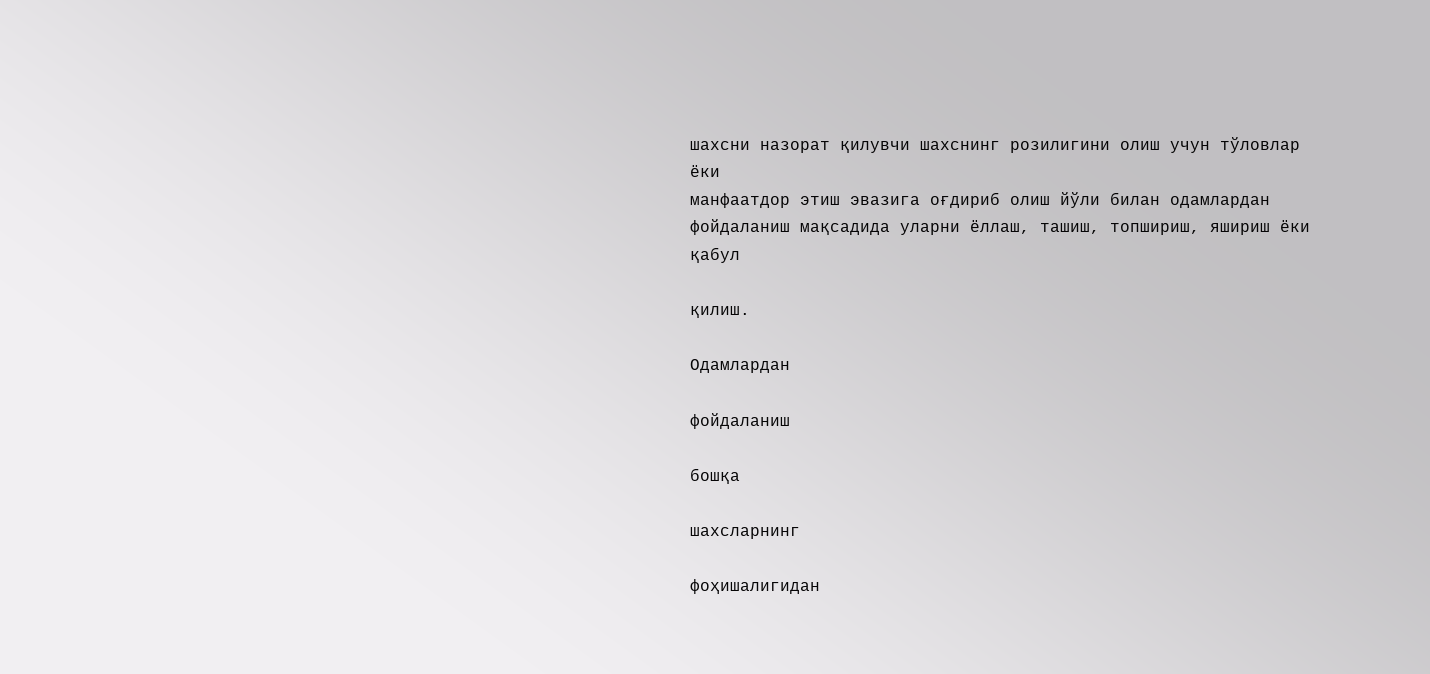шахсни назорат қилувчи шахснинг розилигини олиш учун тўловлар ёки
манфаатдор этиш эвазига оғдириб олиш йўли билан одамлардан
фойдаланиш мақсадида уларни ёллаш, ташиш, топшириш, яшириш ёки
қабул

қилиш.

Одамлардан

фойдаланиш

бошқа

шахсларнинг

фоҳишалигидан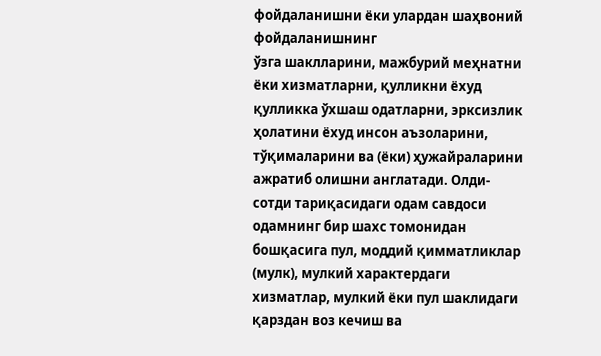фойдаланишни ёки улардан шаҳвоний фойдаланишнинг
ўзга шаклларини, мажбурий меҳнатни ёки хизматларни, қулликни ёхуд
қулликка ўхшаш одатларни, эрксизлик ҳолатини ёхуд инсон аъзоларини,
тўқималарини ва (ёки) ҳужайраларини ажратиб олишни англатади. Олди-
сотди тариқасидаги одам савдоси одамнинг бир шахс томонидан
бошқасига пул, моддий қимматликлар (мулк), мулкий характердаги
хизматлар, мулкий ёки пул шаклидаги қарздан воз кечиш ва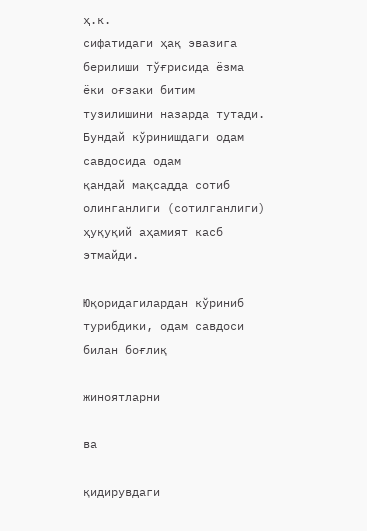ҳ.к.
сифатидаги ҳақ эвазига берилиши тўғрисида ёзма ёки оғзаки битим
тузилишини назарда тутади. Бундай кўринишдаги одам савдосида одам
қандай мақсадда сотиб олинганлиги (сотилганлиги) ҳуқуқий аҳамият касб
этмайди.

Юқоридагилардан кўриниб турибдики, одам савдоси билан боғлиқ

жиноятларни

ва

қидирувдаги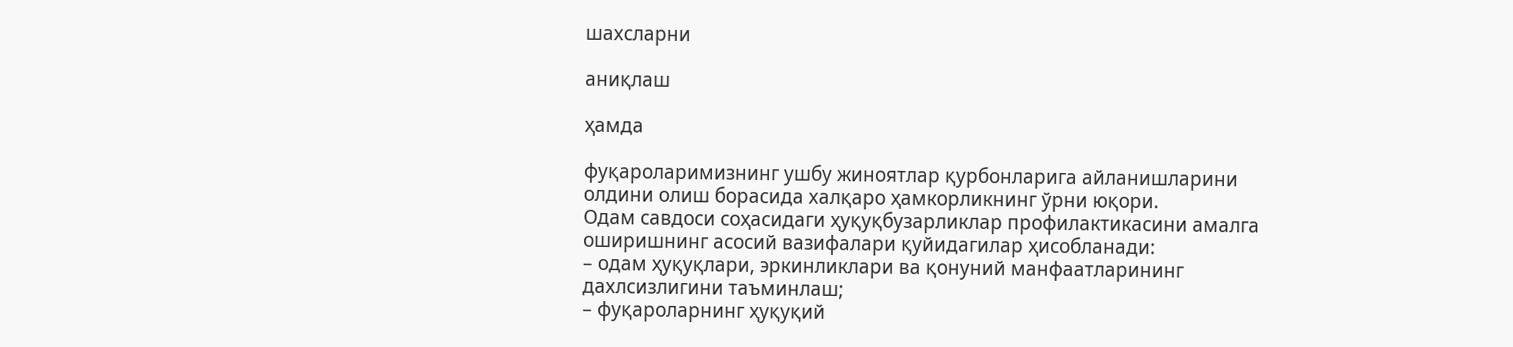шахсларни

аниқлаш

ҳамда

фуқароларимизнинг ушбу жиноятлар қурбонларига айланишларини
олдини олиш борасида халқаро ҳамкорликнинг ўрни юқори.
Одам савдоси соҳасидаги ҳуқуқбузарликлар профилактикасини амалга
оширишнинг асосий вазифалари қуйидагилар ҳисобланади:
– одам ҳуқуқлари, эркинликлари ва қонуний манфаатларининг
дахлсизлигини таъминлаш;
– фуқароларнинг ҳуқуқий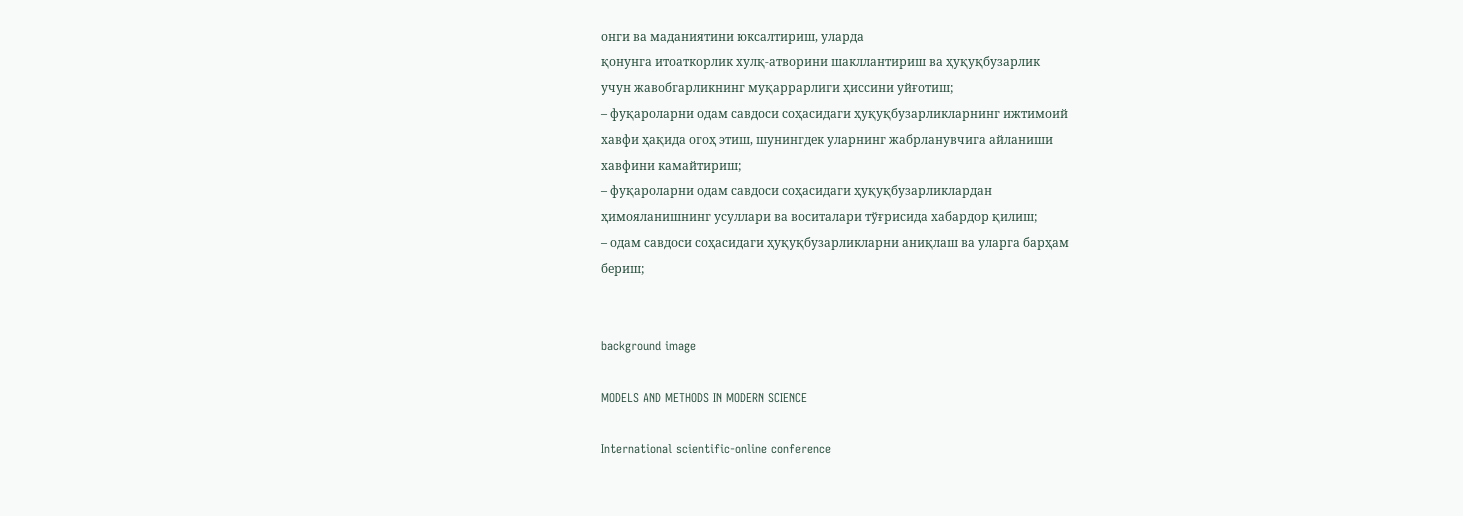онги ва маданиятини юксалтириш, уларда
қонунга итоаткорлик хулқ-атворини шакллантириш ва ҳуқуқбузарлик
учун жавобгарликнинг муқаррарлиги ҳиссини уйғотиш;
– фуқароларни одам савдоси соҳасидаги ҳуқуқбузарликларнинг ижтимоий
хавфи ҳақида огоҳ этиш, шунингдек уларнинг жабрланувчига айланиши
хавфини камайтириш;
– фуқароларни одам савдоси соҳасидаги ҳуқуқбузарликлардан
ҳимояланишнинг усуллари ва воситалари тўғрисида хабардор қилиш;
– одам савдоси соҳасидаги ҳуқуқбузарликларни аниқлаш ва уларга барҳам
бериш;


background image

MODELS AND METHODS IN MODERN SCIENCE

International scientific-online conference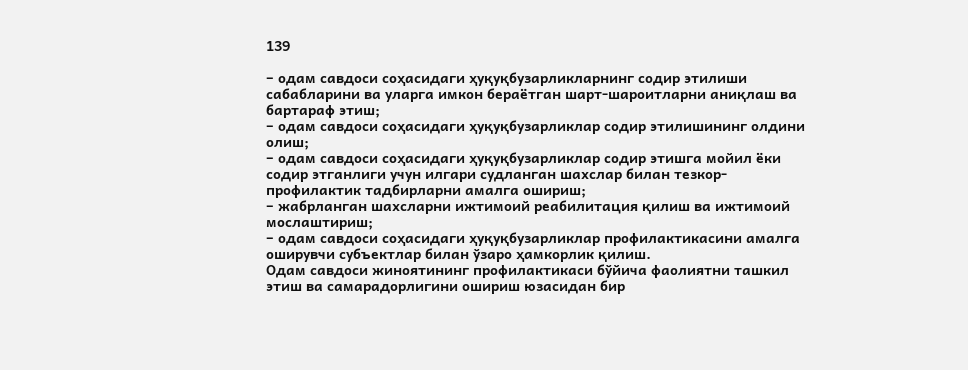139

– одам савдоси соҳасидаги ҳуқуқбузарликларнинг содир этилиши
сабабларини ва уларга имкон бераётган шарт-шароитларни аниқлаш ва
бартараф этиш;
– одам савдоси соҳасидаги ҳуқуқбузарликлар содир этилишининг олдини
олиш;
– одам савдоси соҳасидаги ҳуқуқбузарликлар содир этишга мойил ёки
содир этганлиги учун илгари судланган шахслар билан тезкор-
профилактик тадбирларни амалга ошириш;
– жабрланган шахсларни ижтимоий реабилитация қилиш ва ижтимоий
мослаштириш;
– одам савдоси соҳасидаги ҳуқуқбузарликлар профилактикасини амалга
оширувчи субъектлар билан ўзаро ҳамкорлик қилиш.
Одам савдоси жиноятининг профилактикаси бўйича фаолиятни ташкил
этиш ва самарадорлигини ошириш юзасидан бир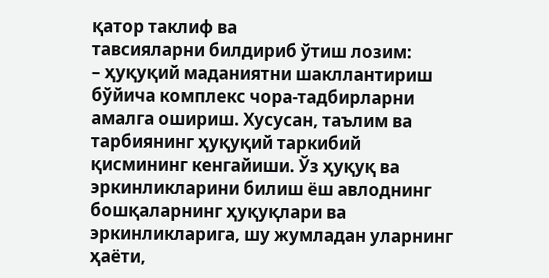қатор таклиф ва
тавсияларни билдириб ўтиш лозим:
– ҳуқуқий маданиятни шакллантириш бўйича комплекс чора-тадбирларни
амалга ошириш. Хусусан, таълим ва тарбиянинг ҳуқуқий таркибий
қисмининг кенгайиши. Ўз ҳуқуқ ва эркинликларини билиш ёш авлоднинг
бошқаларнинг ҳуқуқлари ва эркинликларига, шу жумладан уларнинг
ҳаёти,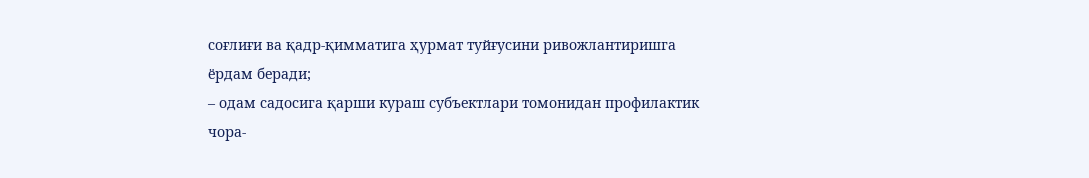соғлиғи ва қадр-қимматига ҳурмат туйғусини ривожлантиришга
ёрдам беради;
– одам садосига қарши кураш субъектлари томонидан профилактик чора-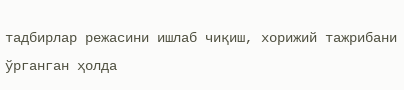тадбирлар режасини ишлаб чиқиш, хорижий тажрибани ўрганган ҳолда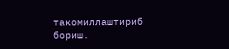такомиллаштириб бориш.